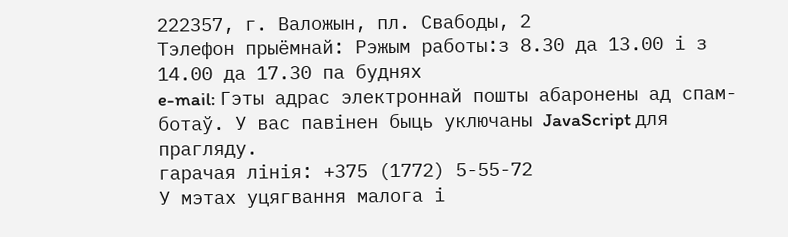222357, г. Валожын, пл. Свабоды, 2
Тэлефон прыёмнай: Рэжым работы:з 8.30 да 13.00 і з 14.00 да 17.30 па буднях
e-mail: Гэты адрас электроннай пошты абаронены ад спам-ботаў. У вас павінен быць уключаны JavaScript для прагляду.
гарачая лінія: +375 (1772) 5-55-72
У мэтах уцягвання малога і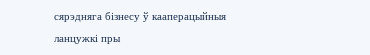сярэдняга бізнесу ў кааперацыйныя ланцужкі пры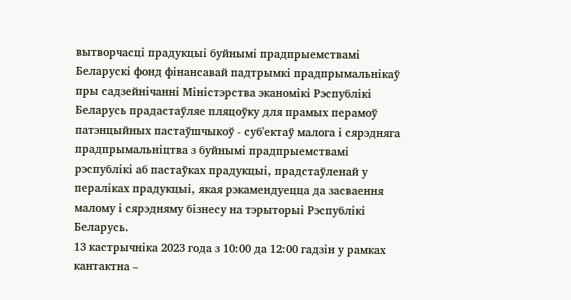вытворчасці прадукцыі буйнымі прадпрыемствамі Беларускі фонд фінансавай падтрымкі прадпрымальнікаў пры садзейнічанні Міністэрства эканомікі Рэспублікі Беларусь прадастаўляе пляцоўку для прамых перамоў патэнцыйных пастаўшчыкоў - суб'ектаў малога і сярэдняга прадпрымальніцтва з буйнымі прадпрыемствамі рэспублікі аб пастаўках прадукцыі, прадстаўленай у пераліках прадукцыі, якая рэкамендуецца да засваення малому і сярэдняму бізнесу на тэрыторыі Рэспублікі Беларусь.
13 кастрычніка 2023 года з 10:00 да 12:00 гадзін у рамках кантактна –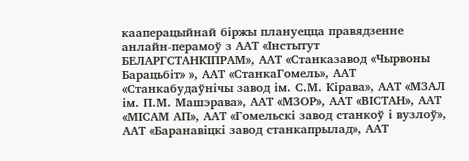кааперацыйнай біржы плануецца правядзенне анлайн-перамоў з ААТ «Інстытут БЕЛАРГСТАНКІПРАМ», ААТ «Станказавод «Чырвоны Барацьбіт» », ААТ «СтанкаГомель», ААТ «Станкабудаўнічы завод ім. С.М. Кірава», ААТ «МЗАЛ ім. П.М. Машэрава», ААТ «МЗОР», ААТ «ВІСТАН», ААТ «МІСАМ АП», ААТ «Гомельскі завод станкоў і вузлоў», ААТ «Баранавіцкі завод станкапрылад», ААТ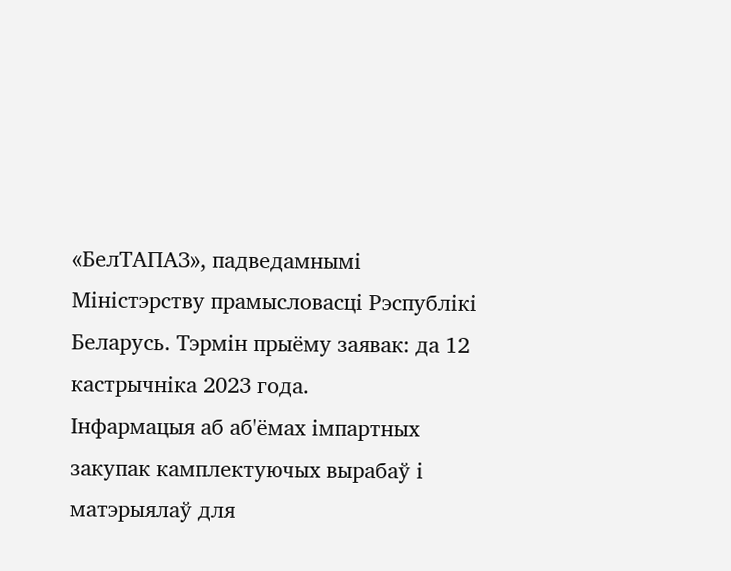«БелТАПАЗ», падведамнымі Міністэрству прамысловасці Рэспублікі Беларусь. Тэрмін прыёму заявак: да 12 кастрычніка 2023 года.
Інфармацыя аб аб'ёмах імпартных закупак камплектуючых вырабаў і матэрыялаў для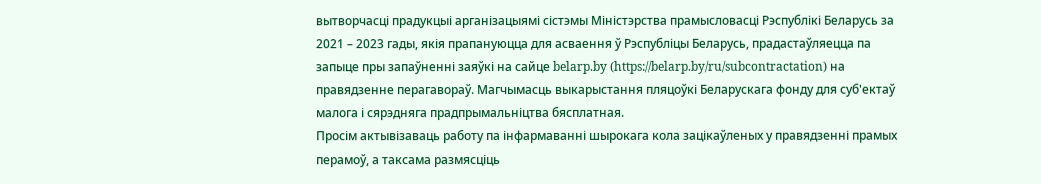вытворчасці прадукцыі арганізацыямі сістэмы Міністэрства прамысловасці Рэспублікі Беларусь за 2021 – 2023 гады, якія прапануюцца для асваення ў Рэспубліцы Беларусь, прадастаўляецца па запыце пры запаўненні заяўкі на сайце belarp.by (https://belarp.by/ru/subcontractation) на правядзенне перагавораў. Магчымасць выкарыстання пляцоўкі Беларускага фонду для суб'ектаў малога і сярэдняга прадпрымальніцтва бясплатная.
Просім актывізаваць работу па інфармаванні шырокага кола зацікаўленых у правядзенні прамых перамоў, а таксама размясціць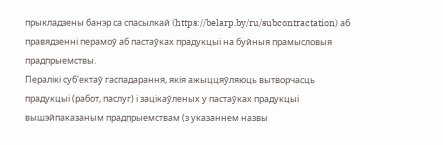прыкладзены банэр са спасылкай (https://belarp.by/ru/subcontractation) аб правядзенні перамоў аб пастаўках прадукцыі на буйныя прамысловыя прадпрыемствы.
Пералікі суб'ектаў гаспадарання, якія ажыццяўляюць вытворчасць прадукцыі (работ, паслуг) і зацікаўленых у пастаўках прадукцыі вышэйпаказаным прадпрыемствам (з указаннем назвы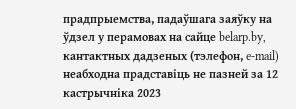прадпрыемства, падаўшага заяўку на ўдзел у перамовах на сайце belarp.by, кантактных дадзеных (тэлефон, e-mail) неабходна прадставіць не пазней за 12 кастрычніка 2023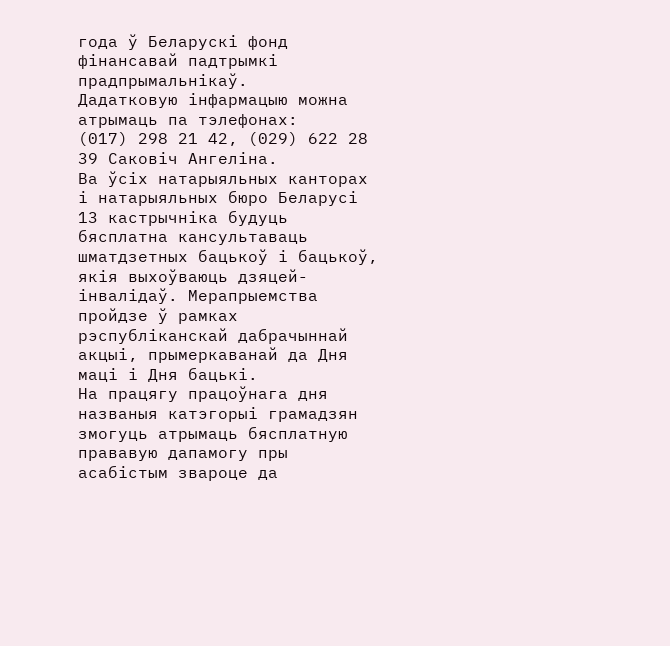года ў Беларускі фонд фінансавай падтрымкі прадпрымальнікаў.
Дадатковую інфармацыю можна атрымаць па тэлефонах:
(017) 298 21 42, (029) 622 28 39 Саковіч Ангеліна.
Ва ўсіх натарыяльных канторах і натарыяльных бюро Беларусі 13 кастрычніка будуць бясплатна кансультаваць шматдзетных бацькоў і бацькоў, якія выхоўваюць дзяцей-інвалідаў. Мерапрыемства пройдзе ў рамках рэспубліканскай дабрачыннай акцыі, прымеркаванай да Дня маці і Дня бацькі.
На працягу працоўнага дня названыя катэгорыі грамадзян змогуць атрымаць бясплатную прававую дапамогу пры асабістым звароце да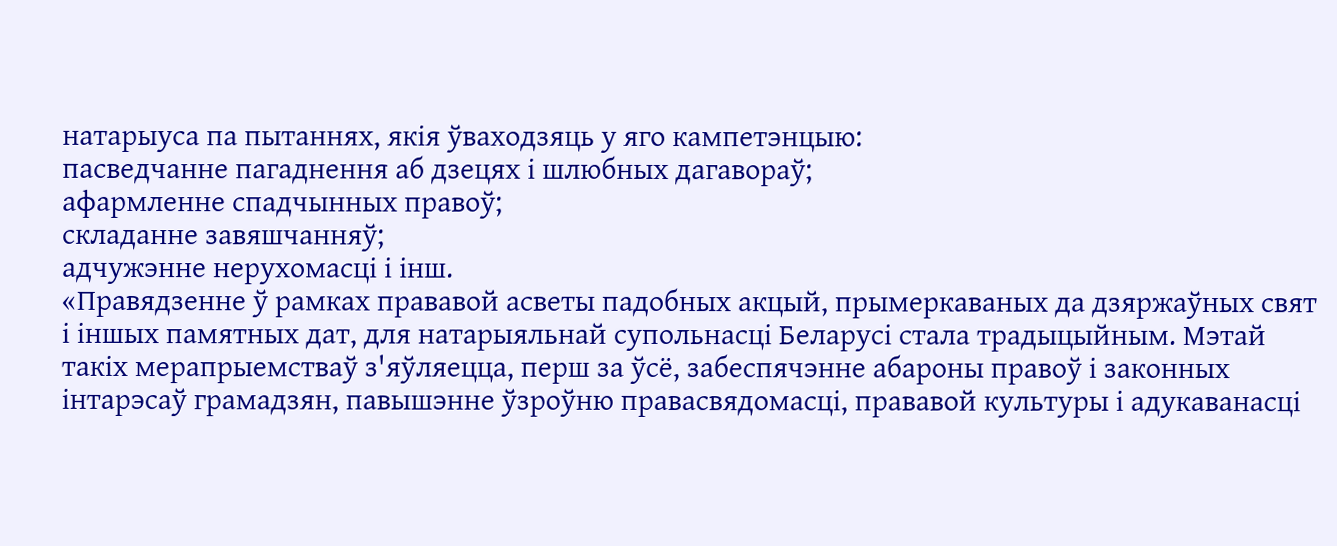натарыуса па пытаннях, якія ўваходзяць у яго кампетэнцыю:
пасведчанне пагаднення аб дзецях і шлюбных дагавораў;
афармленне спадчынных правоў;
складанне завяшчанняў;
адчужэнне нерухомасці і інш.
«Правядзенне ў рамках прававой асветы падобных акцый, прымеркаваных да дзяржаўных свят і іншых памятных дат, для натарыяльнай супольнасці Беларусі стала традыцыйным. Мэтай такіх мерапрыемстваў з'яўляецца, перш за ўсё, забеспячэнне абароны правоў і законных інтарэсаў грамадзян, павышэнне ўзроўню правасвядомасці, прававой культуры і адукаванасці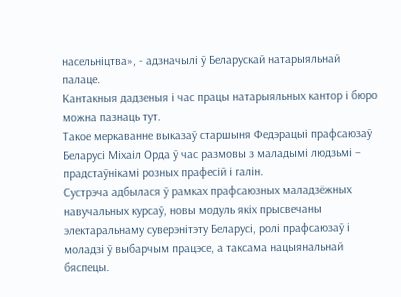насельніцтва», - адзначылі ў Беларускай натарыяльнай палаце.
Кантакныя дадзеныя і час працы натарыяльных кантор і бюро можна пазнаць тут.
Такое меркаванне выказаў старшыня Федэрацыі прафсаюзаў Беларусі Міхаіл Орда ў час размовы з маладымі людзьмі – прадстаўнікамі розных прафесій і галін.
Сустрэча адбылася ў рамках прафсаюзных маладзёжных навучальных курсаў, новы модуль якіх прысвечаны электаральнаму суверэнітэту Беларусі, ролі прафсаюзаў і моладзі ў выбарчым працэсе, а таксама нацыянальнай бяспецы.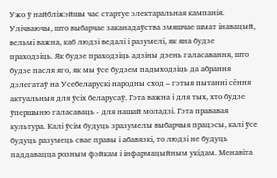Ужо ў найбліжэйшы час стартуе электаральная кампанія. Улічваючы, што выбарчае заканадаўства змяшчае шмат інавацый, вельмі важна, каб людзі ведалі і разумелі, як яна будзе праходзіць. Як будзе праходзіць адзіны дзень галасавання, што будзе пасля яго, як мы ўсе будзем падыходзіць да абрання дэлегатаў на Усебеларускі народны сход – гэтыя пытанні сёння актуальныя для ўсіх беларусаў. Гэта важна і для тых, хто будзе ўпершыню галасаваць - для нашай моладзі. Гэта прававая культура. Калі ўсім будуць зразумелы выбарчыя працэсы, калі ўсе будуць разумець свае правы і абавязкі, то людзі не будуць паддавацца розным фэйкам і інфармацыйным укідам. Менавіта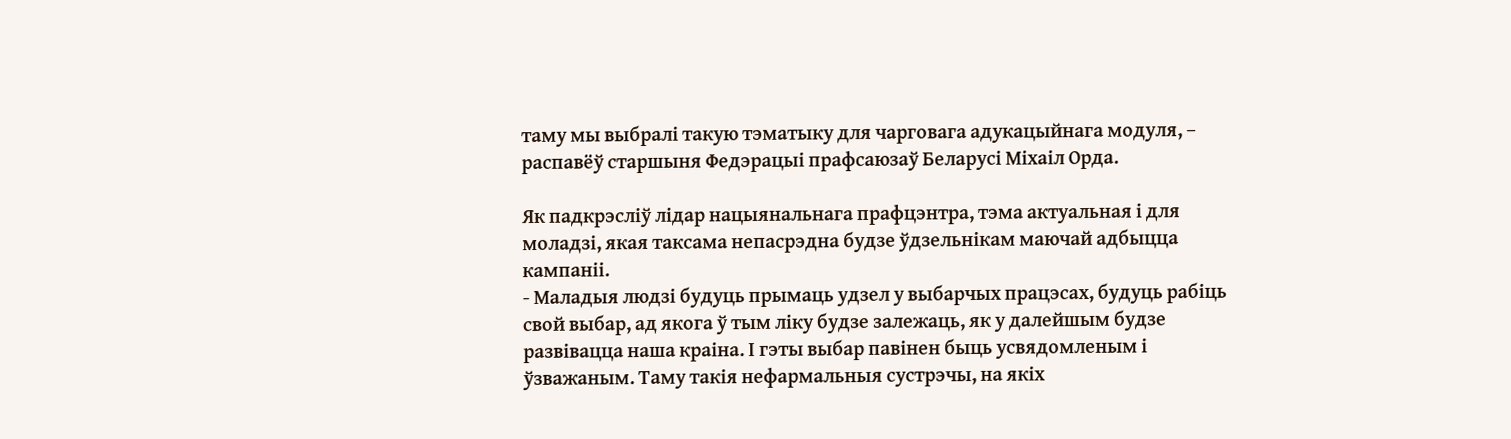таму мы выбралі такую тэматыку для чарговага адукацыйнага модуля, – распавёў старшыня Федэрацыі прафсаюзаў Беларусі Міхаіл Орда.

Як падкрэсліў лідар нацыянальнага прафцэнтра, тэма актуальная і для моладзі, якая таксама непасрэдна будзе ўдзельнікам маючай адбыцца кампаніі.
- Маладыя людзі будуць прымаць удзел у выбарчых працэсах, будуць рабіць свой выбар, ад якога ў тым ліку будзе залежаць, як у далейшым будзе развівацца наша краіна. І гэты выбар павінен быць усвядомленым і ўзважаным. Таму такія нефармальныя сустрэчы, на якіх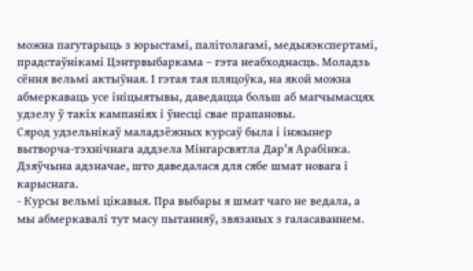можна пагутарыць з юрыстамі, палітолагамі, медыяэкспертамі, прадстаўнікамі Цэнтрвыбаркама – гэта неабходнасць. Моладзь сёння вельмі актыўная. І гэтая тая пляцоўка, на якой можна абмеркаваць усе ініцыятывы, даведацца больш аб магчымасцях удзелу ў такіх кампаніях і ўнесці свае прапановы.
Сярод удзельнікаў маладзёжных курсаў была і інжынер вытворча-тэхнічнага аддзела Мінгарсвятла Дар'я Арабінка. Дзяўчына адзначае, што даведалася для сябе шмат новага і карыснага.
- Курсы вельмі цікавыя. Пра выбары я шмат чаго не ведала, а мы абмеркавалі тут масу пытанняў, звязаных з галасаваннем.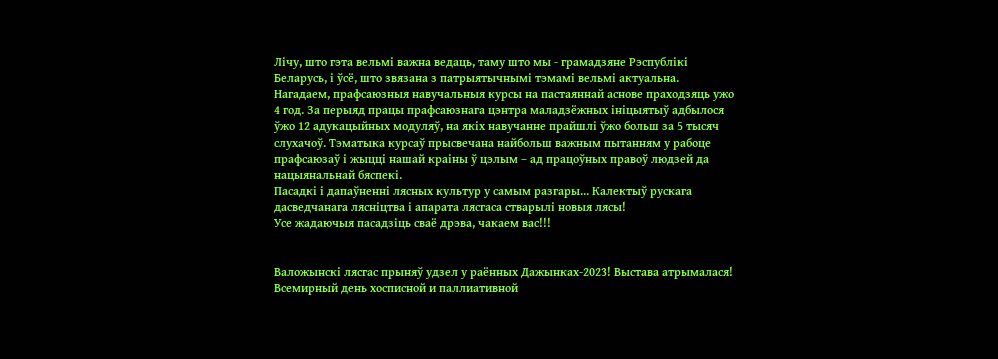Лічу, што гэта вельмі важна ведаць, таму што мы - грамадзяне Рэспублікі Беларусь, і ўсё, што звязана з патрыятычнымі тэмамі вельмі актуальна.
Нагадаем, прафсаюзныя навучальныя курсы на пастаяннай аснове праходзяць ужо 4 год. За перыяд працы прафсаюзнага цэнтра маладзёжных ініцыятыў адбылося ўжо 12 адукацыйных модуляў, на якіх навучанне прайшлі ўжо больш за 5 тысяч слухачоў. Тэматыка курсаў прысвечана найбольш важным пытанням у рабоце прафсаюзаў і жыцці нашай краіны ў цэлым – ад працоўных правоў людзей да нацыянальнай бяспекі.
Пасадкі і дапаўненні лясных культур у самым разгары... Калектыў рускага дасведчанага лясніцтва і апарата лясгаса стварылі новыя лясы!
Усе жадаючыя пасадзіць сваё дрэва, чакаем вас!!!


Валожынскі лясгас прыняў удзел у раённых Дажынках-2023! Выстава атрымалася!
Всемирный день хосписной и паллиативной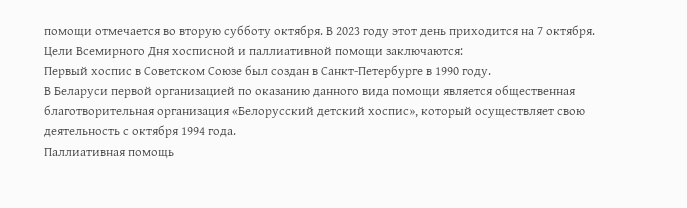помощи отмечается во вторую субботу октября. В 2023 году этот день приходится на 7 октября.
Цели Всемирного Дня хосписной и паллиативной помощи заключаются:
Первый хоспис в Советском Союзе был создан в Санкт-Петербурге в 1990 году.
В Беларуси первой организацией по оказанию данного вида помощи является общественная благотворительная организация «Белорусский детский хоспис», который осуществляет свою деятельность с октября 1994 года.
Паллиативная помощь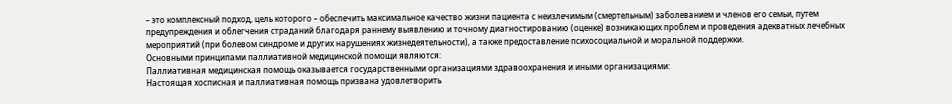– это комплексный подход, цель которого – обеспечить максимальное качество жизни пациента с неизлечимым (смертельным) заболеванием и членов его семьи, путем предупреждения и облегчения страданий благодаря раннему выявлению и точному диагностированию (оценке) возникающих проблем и проведения адекватных лечебных мероприятий (при болевом синдроме и других нарушениях жизнедеятельности), а также предоставление психосоциальной и моральной поддержки.
Основными принципами паллиативной медицинской помощи являются:
Паллиативная медицинская помощь оказывается государственными организациями здравоохранения и иными организациями:
Настоящая хосписная и паллиативная помощь призвана удовлетворить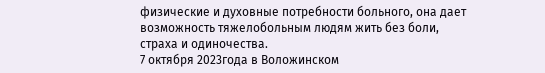физические и духовные потребности больного, она дает возможность тяжелобольным людям жить без боли, страха и одиночества.
7 октября 2023года в Воложинском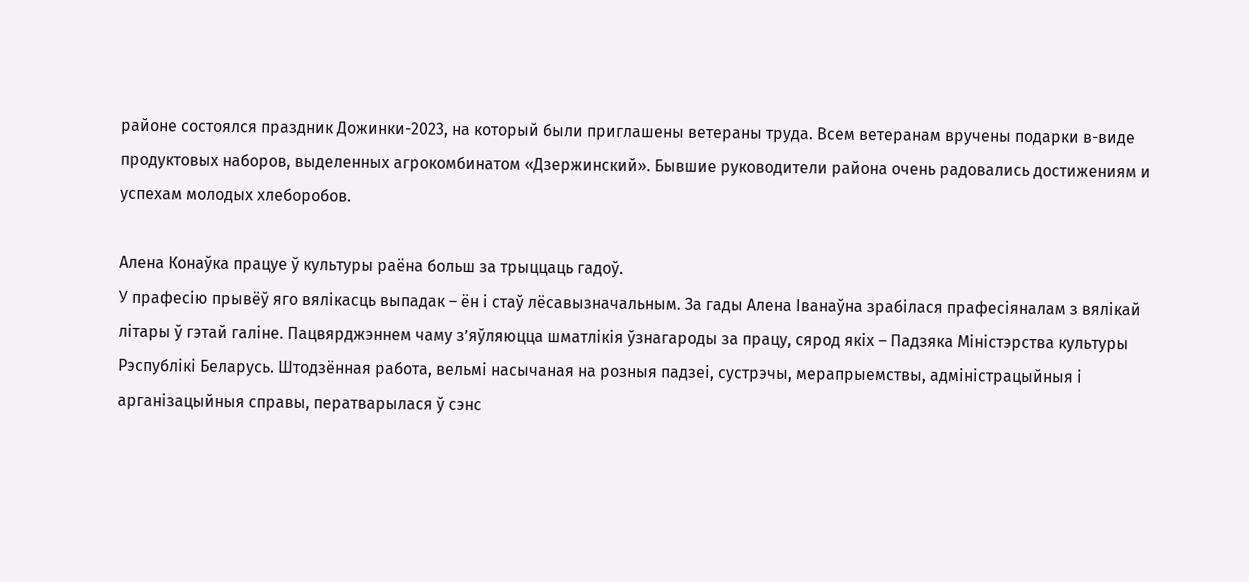районе состоялся праздник Дожинки-2023, на который были приглашены ветераны труда. Всем ветеранам вручены подарки в-виде продуктовых наборов, выделенных агрокомбинатом «Дзержинский». Бывшие руководители района очень радовались достижениям и успехам молодых хлеборобов.

Алена Конаўка працуе ў культуры раёна больш за трыццаць гадоў.
У прафесію прывёў яго вялікасць выпадак – ён і стаў лёсавызначальным. За гады Алена Іванаўна зрабілася прафесіяналам з вялікай літары ў гэтай галіне. Пацвярджэннем чаму з’яўляюцца шматлікія ўзнагароды за працу, сярод якіх – Падзяка Міністэрства культуры Рэспублікі Беларусь. Штодзённая работа, вельмі насычаная на розныя падзеі, сустрэчы, мерапрыемствы, адміністрацыйныя і арганізацыйныя справы, ператварылася ў сэнс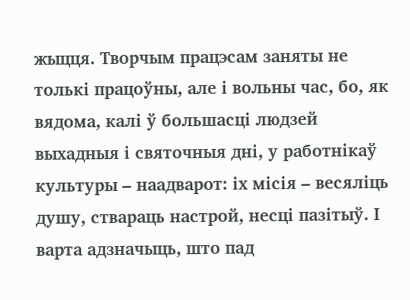жыцця. Творчым працэсам заняты не толькі працоўны, але і вольны час, бо, як вядома, калі ў большасці людзей выхадныя і святочныя дні, у работнікаў культуры – наадварот: іх місія – весяліць душу, ствараць настрой, несці пазітыў. І варта адзначыць, што пад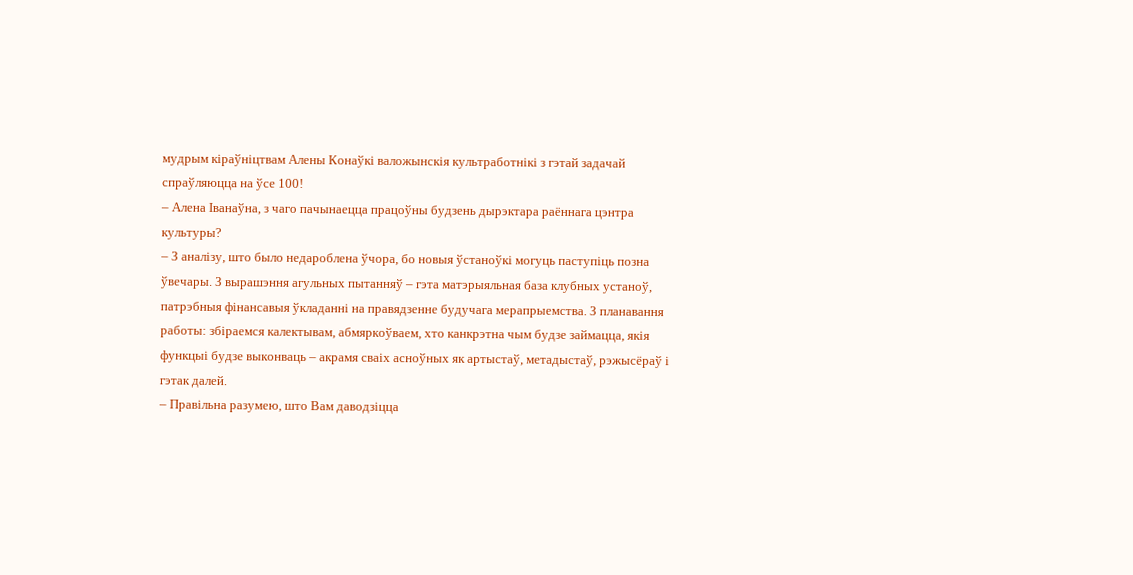мудрым кіраўніцтвам Алены Конаўкі валожынскія культработнікі з гэтай задачай спраўляюцца на ўсе 100!
– Алена Іванаўна, з чаго пачынаецца працоўны будзень дырэктара раённага цэнтра культуры?
– З аналізу, што было недароблена ўчора, бо новыя ўстаноўкі могуць паступіць позна ўвечары. З вырашэння агульных пытанняў – гэта матэрыяльная база клубных устаноў, патрэбныя фінансавыя ўкладанні на правядзенне будучага мерапрыемства. З планавання работы: збіраемся калектывам, абмяркоўваем, хто канкрэтна чым будзе займацца, якія функцыі будзе выконваць – акрамя сваіх асноўных як артыстаў, метадыстаў, рэжысёраў і гэтак далей.
– Правільна разумею, што Вам даводзіцца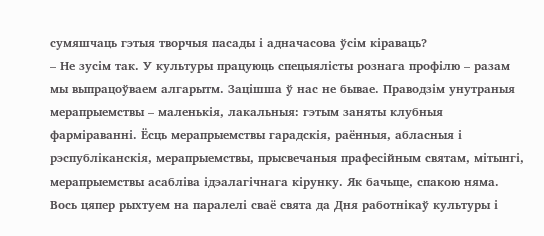сумяшчаць гэтыя творчыя пасады і адначасова ўсім кіраваць?
– Не зусім так. У культуры працуюць спецыялісты рознага профілю – разам мы выпрацоўваем алгарытм. Зацішша ў нас не бывае. Праводзім унутраныя мерапрыемствы – маленькія, лакальныя: гэтым заняты клубныя фарміраванні. Ёсць мерапрыемствы гарадскія, раённыя, абласныя і рэспубліканскія, мерапрыемствы, прысвечаныя прафесійным святам, мітынгі, мерапрыемствы асабліва ідэалагічнага кірунку. Як бачыце, спакою няма. Вось цяпер рыхтуем на паралелі сваё свята да Дня работнікаў культуры і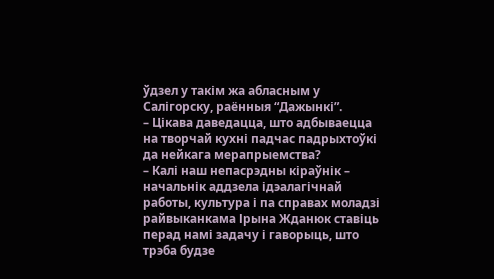ўдзел у такім жа абласным у Салігорску, раённыя “Дажынкі”.
– Цікава даведацца, што адбываецца на творчай кухні падчас падрыхтоўкі да нейкага мерапрыемства?
– Калі наш непасрэдны кіраўнік – начальнік аддзела ідэалагічнай работы, культура і па справах моладзі райвыканкама Ірына Жданюк ставіць перад намі задачу і гаворыць, што трэба будзе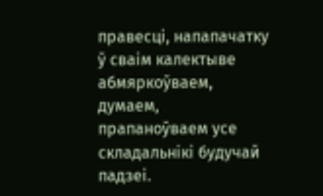правесці, напапачатку ў сваім калектыве абмяркоўваем, думаем, прапаноўваем усе складальнікі будучай падзеі.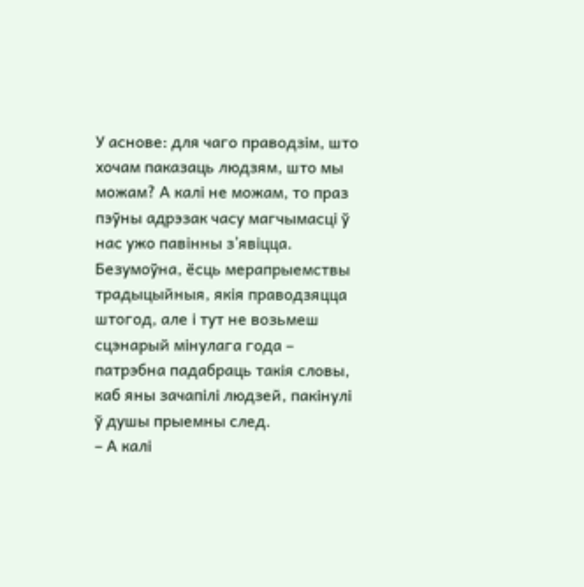У аснове: для чаго праводзім, што хочам паказаць людзям, што мы можам? А калі не можам, то праз пэўны адрэзак часу магчымасці ў нас ужо павінны з’явіцца. Безумоўна, ёсць мерапрыемствы традыцыйныя, якія праводзяцца штогод, але і тут не возьмеш сцэнарый мінулага года – патрэбна падабраць такія словы, каб яны зачапілі людзей, пакінулі ў душы прыемны след.
– А калі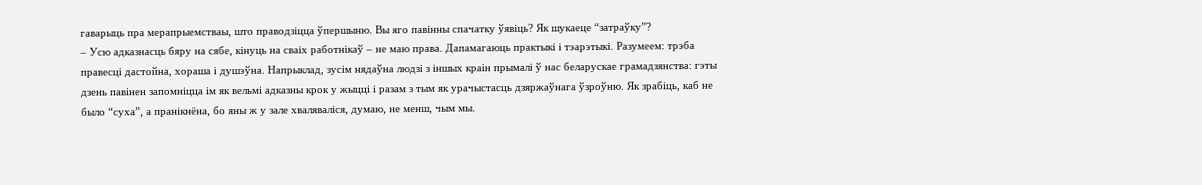гаварыць пра мерапрыемстваы, што праводзіцца ўпершыню. Вы яго павінны спачатку ўявіць? Як шукаеце “затраўку”?
– Усю адказнасць бяру на сябе, кінуць на сваіх работнікаў – не маю права. Дапамагаюць практыкі і тэарэтыкі. Разумеем: трэба правесці дастойна, хораша і душэўна. Напрыклад, зусім нядаўна людзі з іншых краін прымалі ў нас беларускае грамадзянства: гэты дзень павінен запомніцца ім як вельмі адказны крок у жыцці і разам з тым як урачыстасць дзяржаўнага ўзроўню. Як зрабіць, каб не было “суха”, а пранікнёна, бо яны ж у зале хваляваліся, думаю, не менш, чым мы.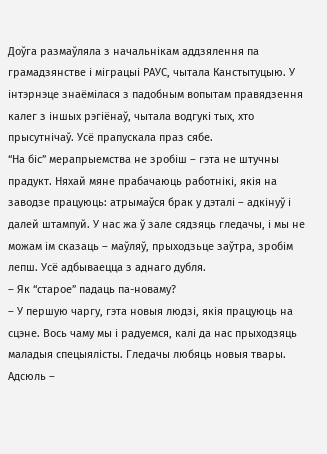Доўга размаўляла з начальнікам аддзялення па грамадзянстве і міграцыі РАУС, чытала Канстытуцыю. У інтэрнэце знаёмілася з падобным вопытам правядзення калег з іншых рэгіёнаў, чытала водгукі тых, хто прысутнічаў. Усё прапускала праз сябе.
“На біс” мерапрыемства не зробіш – гэта не штучны прадукт. Няхай мяне прабачаюць работнікі, якія на заводзе працуюць: атрымаўся брак у дэталі – адкінуў і далей штампуй. У нас жа ў зале сядзяць гледачы, і мы не можам ім сказаць – маўляў, прыходзьце заўтра, зробім лепш. Усё адбываецца з аднаго дубля.
– Як “старое” падаць па-новаму?
– У першую чаргу, гэта новыя людзі, якія працуюць на сцэне. Вось чаму мы і радуемся, калі да нас прыходзяць маладыя спецыялісты. Гледачы любяць новыя твары. Адсюль –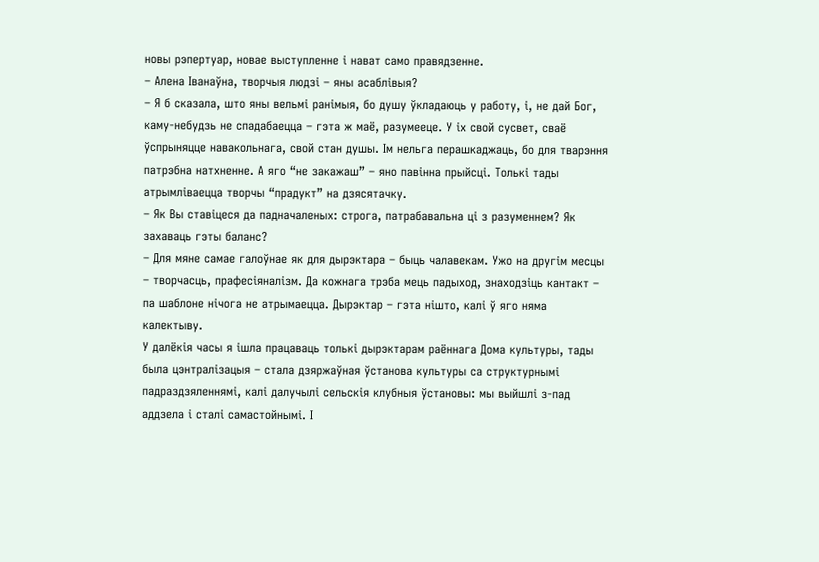новы рэпертуар, новае выступленне і нават само правядзенне.
– Алена Іванаўна, творчыя людзі – яны асаблівыя?
– Я б сказала, што яны вельмі ранімыя, бо душу ўкладаюць у работу, і, не дай Бог, каму-небудзь не спадабаецца – гэта ж маё, разумееце. У іх свой сусвет, сваё ўспрыняцце навакольнага, свой стан душы. Ім нельга перашкаджаць, бо для тварэння патрэбна натхненне. А яго “не закажаш” – яно павінна прыйсці. Толькі тады атрымліваецца творчы “прадукт” на дзясятачку.
– Як Вы ставіцеся да падначаленых: строга, патрабавальна ці з разуменнем? Як захаваць гэты баланс?
– Для мяне самае галоўнае як для дырэктара – быць чалавекам. Ужо на другім месцы – творчасць, прафесіяналізм. Да кожнага трэба мець падыход, знаходзіць кантакт – па шаблоне нічога не атрымаецца. Дырэктар – гэта нішто, калі ў яго няма калектыву.
У далёкія часы я ішла працаваць толькі дырэктарам раённага Дома культуры, тады была цэнтралізацыя – стала дзяржаўная ўстанова культуры са структурнымі падраздзяленнямі, калі далучылі сельскія клубныя ўстановы: мы выйшлі з-пад аддзела і сталі самастойнымі. І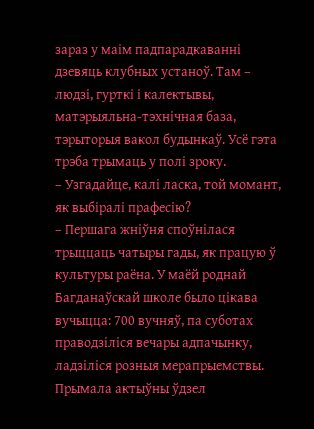зараз у маім падпарадкаванні дзевяць клубных устаноў. Там – людзі, гурткі і калектывы, матэрыяльна-тэхнічная база, тэрыторыя вакол будынкаў. Усё гэта трэба трымаць у полі зроку.
– Узгадайце, калі ласка, той момант, як выбіралі прафесію?
– Першага жніўня споўнілася трыццаць чатыры гады, як працую ў культуры раёна. У маёй роднай Багданаўскай школе было цікава вучыцца: 700 вучняў, па суботах праводзіліся вечары адпачынку, ладзіліся розныя мерапрыемствы. Прымала актыўны ўдзел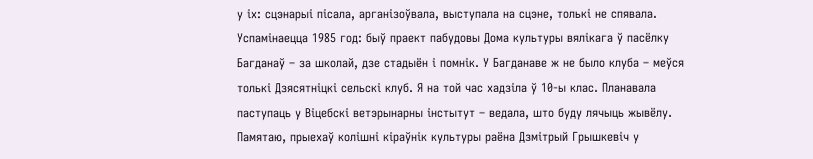у іх: сцэнарыі пісала, арганізоўвала, выступала на сцэне, толькі не спявала.
Успамінаецца 1985 год: быў праект пабудовы Дома культуры вялікага ў пасёлку Багданаў – за школай, дзе стадыён і помнік. У Багданаве ж не было клуба – меўся толькі Дзясятніцкі сельскі клуб. Я на той час хадзіла ў 10-ы клас. Планавала паступаць у Віцебскі ветэрынарны інстытут – ведала, што буду лячыць жывёлу. Памятаю, прыехаў колішні кіраўнік культуры раёна Дзмітрый Грышкевіч у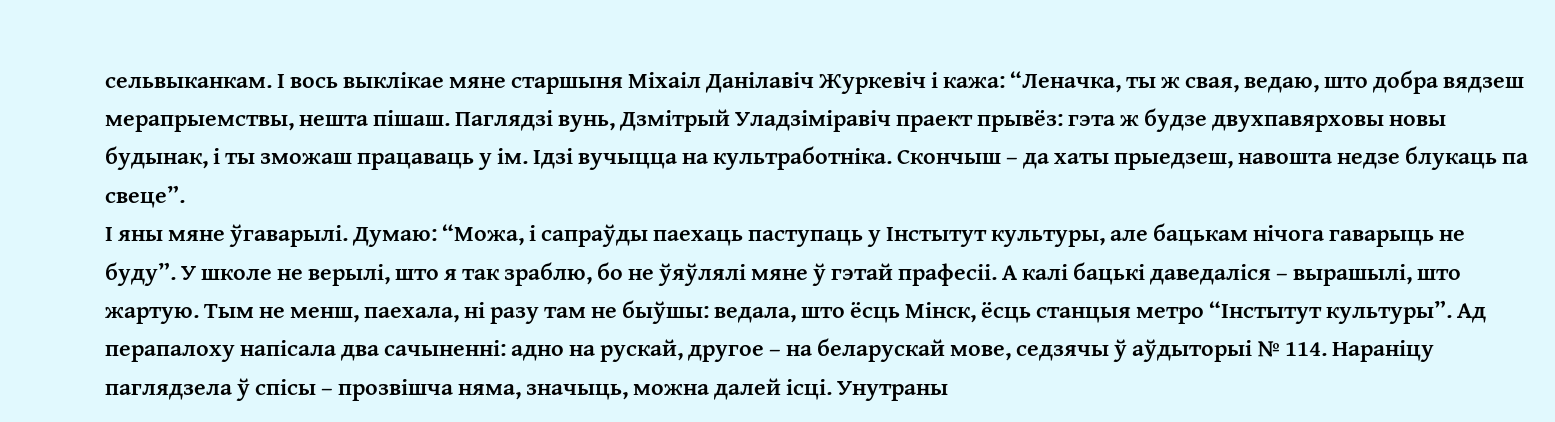сельвыканкам. І вось выклікае мяне старшыня Міхаіл Данілавіч Журкевіч і кажа: “Леначка, ты ж свая, ведаю, што добра вядзеш мерапрыемствы, нешта пішаш. Паглядзі вунь, Дзмітрый Уладзіміравіч праект прывёз: гэта ж будзе двухпавярховы новы будынак, і ты зможаш працаваць у ім. Ідзі вучыцца на культработніка. Скончыш – да хаты прыедзеш, навошта недзе блукаць па свеце”.
І яны мяне ўгаварылі. Думаю: “Можа, і сапраўды паехаць паступаць у Інстытут культуры, але бацькам нічога гаварыць не буду”. У школе не верылі, што я так зраблю, бо не ўяўлялі мяне ў гэтай прафесіі. А калі бацькі даведаліся – вырашылі, што жартую. Тым не менш, паехала, ні разу там не быўшы: ведала, што ёсць Мінск, ёсць станцыя метро “Інстытут культуры”. Ад перапалоху напісала два сачыненні: адно на рускай, другое – на беларускай мове, седзячы ў аўдыторыі № 114. Нараніцу паглядзела ў спісы – прозвішча няма, значыць, можна далей ісці. Унутраны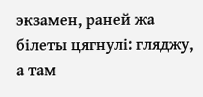экзамен, раней жа білеты цягнулі: гляджу, а там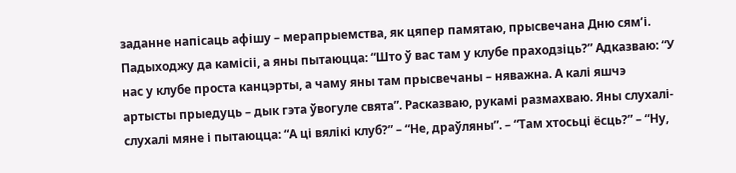заданне напісаць афішу – мерапрыемства, як цяпер памятаю, прысвечана Дню сям’і. Падыходжу да камісіі, а яны пытаюцца: “Што ў вас там у клубе праходзіць?” Адказваю: “У нас у клубе проста канцэрты, а чаму яны там прысвечаны – няважна. А калі яшчэ артысты прыедуць – дык гэта ўвогуле свята”. Расказваю, рукамі размахваю. Яны слухалі-слухалі мяне і пытаюцца: “А ці вялікі клуб?” – “Не, драўляны”. – “Там хтосьці ёсць?” – “Ну,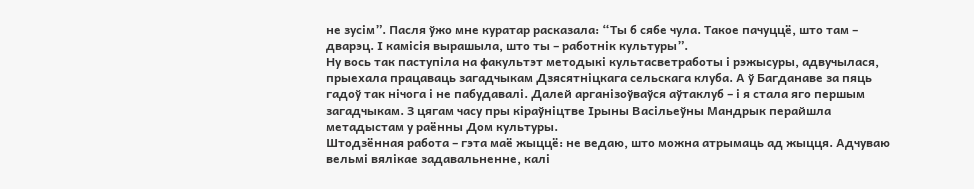не зусім”. Пасля ўжо мне куратар расказала: “Ты б сябе чула. Такое пачуццё, што там – дварэц. І камісія вырашыла, што ты – работнік культуры”.
Ну вось так паступіла на факультэт методыкі культасветработы і рэжысуры, адвучылася, прыехала працаваць загадчыкам Дзясятніцкага сельскага клуба. А ў Багданаве за пяць гадоў так нічога і не пабудавалі. Далей арганізоўваўся аўтаклуб – і я стала яго першым загадчыкам. З цягам часу пры кіраўніцтве Ірыны Васільеўны Мандрык перайшла метадыстам у раённы Дом культуры.
Штодзённая работа – гэта маё жыццё: не ведаю, што можна атрымаць ад жыцця. Адчуваю вельмі вялікае задавальненне, калі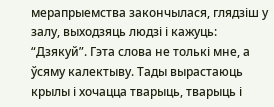мерапрыемства закончылася, глядзіш у залу, выходзяць людзі і кажуць: “Дзякуй”. Гэта слова не толькі мне, а ўсяму калектыву. Тады вырастаюць крылы і хочацца тварыць, тварыць і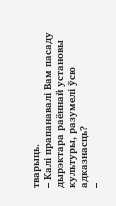тварыць.
– Калі прапанавалі Вам пасаду дырэктара раённай установы культуры, разумелі ўсю адказнасць?
–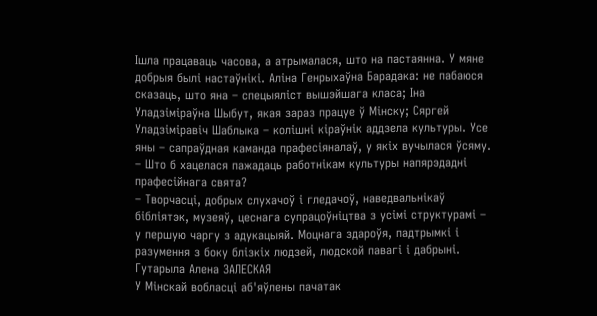Ішла працаваць часова, а атрымалася, што на пастаянна. У мяне добрыя былі настаўнікі. Аліна Генрыхаўна Барадака: не пабаюся сказаць, што яна – спецыяліст вышэйшага класа; Іна Уладзіміраўна Шыбут, якая зараз працуе ў Мінску; Сяргей Уладзіміравіч Шаблыка – колішні кіраўнік аддзела культуры. Усе яны – сапраўдная каманда прафесіяналаў, у якіх вучылася ўсяму.
– Што б хацелася пажадаць работнікам культуры напярэдадні прафесійнага свята?
– Творчасці, добрых слухачоў і гледачоў, наведвальнікаў бібліятэк, музеяў, цеснага супрацоўніцтва з усімі структурамі – у першую чаргу з адукацыяй. Моцнага здароўя, падтрымкі і разумення з боку блізкіх людзей, людской павагі і дабрыні.
Гутарыла Алена ЗАЛЕСКАЯ
У Мінскай вобласці аб'яўлены пачатак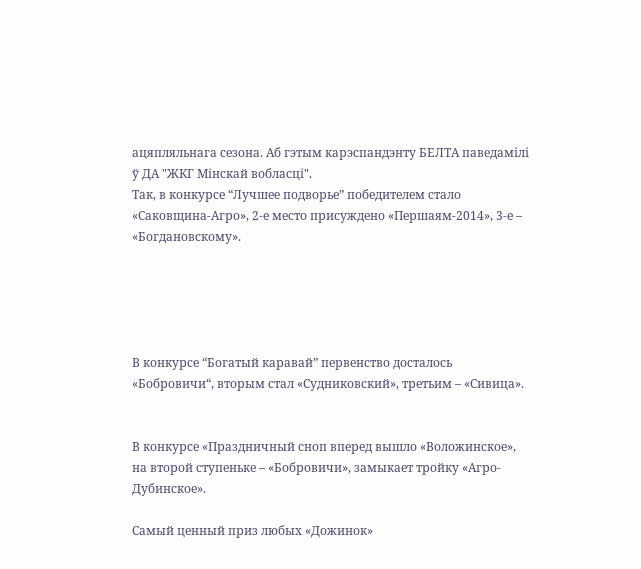ацяпляльнага сезона. Аб гэтым карэспандэнту БЕЛТА паведамілі ў ДА "ЖКГ Мінскай вобласці".
Так, в конкурсе “Лучшее подворье” победителем стало «Саковщина-Агро», 2-е место присуждено «Першаям-2014», 3-е – «Богдановскому».





В конкурсе “Богатый каравай” первенство досталось «Бобровичи“, вторым стал «Судниковский», третьим – «Сивица».


В конкурсе «Праздничный сноп вперед вышло «Воложинское», на второй ступеньке – «Бобровичи», замыкает тройку «Агро-Дубинское».

Самый ценный приз любых «Дожинок»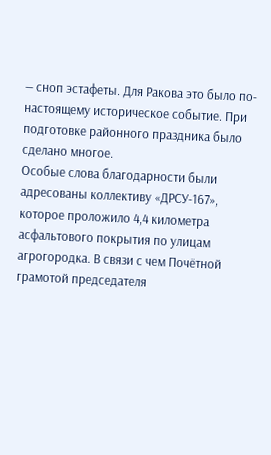— сноп эстафеты. Для Ракова это было по-настоящему историческое событие. При подготовке районного праздника было сделано многое.
Особые слова благодарности были адресованы коллективу «ДРСУ-167», которое проложило 4,4 километра асфальтового покрытия по улицам агрогородка. В связи с чем Почётной грамотой председателя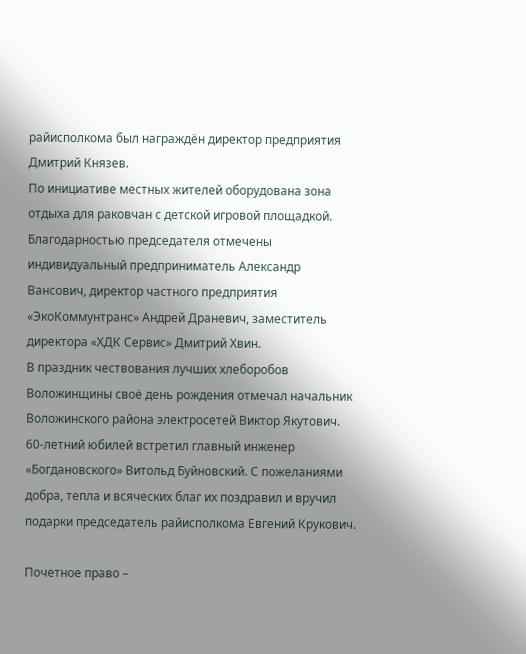райисполкома был награждён директор предприятия Дмитрий Князев.
По инициативе местных жителей оборудована зона отдыха для раковчан с детской игровой площадкой. Благодарностью председателя отмечены индивидуальный предприниматель Александр Вансович, директор частного предприятия «ЭкоКоммунтранс» Андрей Драневич, заместитель директора «ХДК Сервис» Дмитрий Хвин.
В праздник чествования лучших хлеборобов Воложинщины своё день рождения отмечал начальник Воложинского района электросетей Виктор Якутович. 60-летний юбилей встретил главный инженер «Богдановского» Витольд Буйновский. С пожеланиями добра, тепла и всяческих благ их поздравил и вручил подарки председатель райисполкома Евгений Крукович.

Почетное право –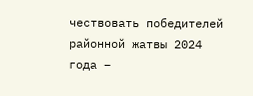чествовать победителей районной жатвы 2024 года –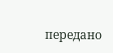передано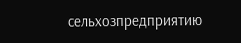сельхозпредприятию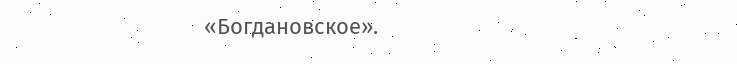«Богдановское».